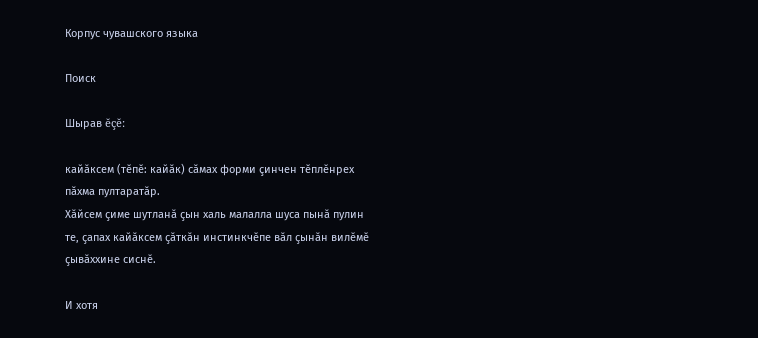Корпус чувашского языка

Поиск

Шырав ĕçĕ:

кайӑксем (тĕпĕ: кайӑк) сăмах форми çинчен тĕплĕнрех пăхма пултаратăр.
Хӑйсем ҫиме шутланӑ ҫын халь малалла шуса пынӑ пулин те, ҫапах кайӑксем ҫӑткӑн инстинкчӗпе вӑл ҫынӑн вилӗмӗ ҫывӑххине сиснӗ.

И хотя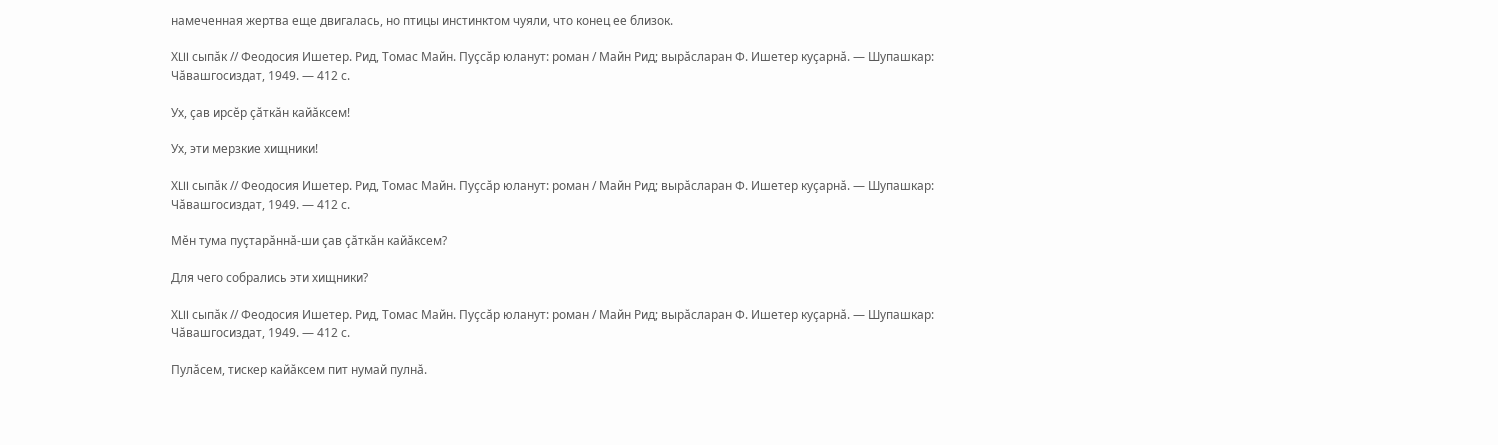намеченная жертва еще двигалась, но птицы инстинктом чуяли, что конец ее близок.

ХLII сыпӑк // Феодосия Ишетер. Рид, Томас Майн. Пуҫсӑр юланут: роман / Майн Рид; вырӑсларан Ф. Ишетер куҫарнӑ. — Шупашкар: Чӑвашгосиздат, 1949. — 412 с.

Ух, ҫав ирсӗр ҫӑткӑн кайӑксем!

Ух, эти мерзкие хищники!

ХLII сыпӑк // Феодосия Ишетер. Рид, Томас Майн. Пуҫсӑр юланут: роман / Майн Рид; вырӑсларан Ф. Ишетер куҫарнӑ. — Шупашкар: Чӑвашгосиздат, 1949. — 412 с.

Мӗн тума пуҫтарӑннӑ-ши ҫав ҫӑткӑн кайӑксем?

Для чего собрались эти хищники?

ХLII сыпӑк // Феодосия Ишетер. Рид, Томас Майн. Пуҫсӑр юланут: роман / Майн Рид; вырӑсларан Ф. Ишетер куҫарнӑ. — Шупашкар: Чӑвашгосиздат, 1949. — 412 с.

Пулӑсем, тискер кайӑксем пит нумай пулнӑ.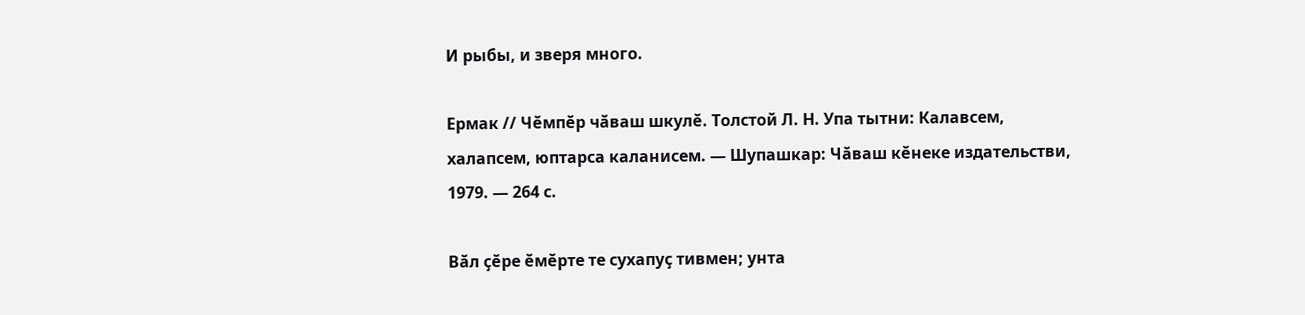И рыбы, и зверя много.

Ермак // Чӗмпӗр чӑваш шкулӗ. Толстой Л. Н. Упа тытни: Калавсем, халапсем, юптарса каланисем. — Шупашкар: Чӑваш кӗнеке издательстви, 1979. — 264 с.

Вӑл ҫӗре ӗмӗрте те сухапуҫ тивмен; унта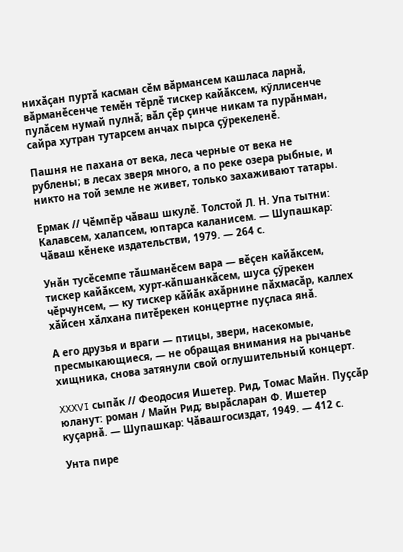нихӑҫан пуртӑ касман сӗм вӑрмансем кашласа ларнӑ, вӑрманӗсенче темӗн тӗрлӗ тискер кайӑксем, кӳллисенче пулӑсем нумай пулнӑ; вӑл ҫӗр ҫинче никам та пурӑнман, сайра хутран тутарсем анчах пырса ҫӳрекеленӗ.

Пашня не пахана от века, леса черные от века не рублены; в лесах зверя много, а по реке озера рыбные, и никто на той земле не живет, только захаживают татары.

Ермак // Чӗмпӗр чӑваш шкулӗ. Толстой Л. Н. Упа тытни: Калавсем, халапсем, юптарса каланисем. — Шупашкар: Чӑваш кӗнеке издательстви, 1979. — 264 с.

Унӑн тусӗсемпе тӑшманӗсем вара — вӗҫен кайӑксем, тискер кайӑксем, хурт-кӑпшанкӑсем, шуса ҫӳрекен чӗрчунсем, — ку тискер кӑйӑк ахӑрнине пӑхмасӑр, каллех хӑйсен хӑлхана питӗрекен концертне пуҫласа янӑ.

А его друзья и враги — птицы, звери, насекомые, пресмыкающиеся, — не обращая внимания на рычанье хищника, снова затянули свой оглушительный концерт.

XXXVI сыпӑк // Феодосия Ишетер. Рид, Томас Майн. Пуҫсӑр юланут: роман / Майн Рид; вырӑсларан Ф. Ишетер куҫарнӑ. — Шупашкар: Чӑвашгосиздат, 1949. — 412 с.

Унта пире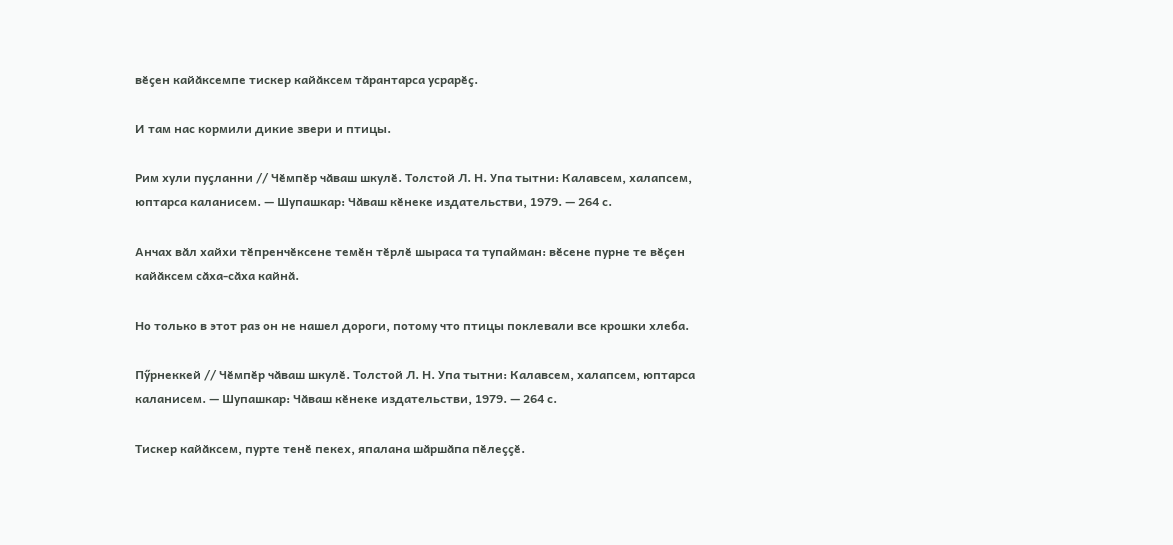вӗҫен кайӑксемпе тискер кайӑксем тӑрантарса усрарӗҫ.

И там нас кормили дикие звери и птицы.

Рим хули пуҫланни // Чӗмпӗр чӑваш шкулӗ. Толстой Л. Н. Упа тытни: Калавсем, халапсем, юптарса каланисем. — Шупашкар: Чӑваш кӗнеке издательстви, 1979. — 264 с.

Анчах вӑл хайхи тӗпренчӗксене темӗн тӗрлӗ шыраса та тупайман: вӗсене пурне те вӗҫен кайӑксем сӑха-сӑха кайнӑ.

Но только в этот раз он не нашел дороги, потому что птицы поклевали все крошки хлеба.

Пӳрнеккей // Чӗмпӗр чӑваш шкулӗ. Толстой Л. Н. Упа тытни: Калавсем, халапсем, юптарса каланисем. — Шупашкар: Чӑваш кӗнеке издательстви, 1979. — 264 с.

Тискер кайӑксем, пурте тенӗ пекех, япалана шӑршӑпа пӗлеҫҫӗ.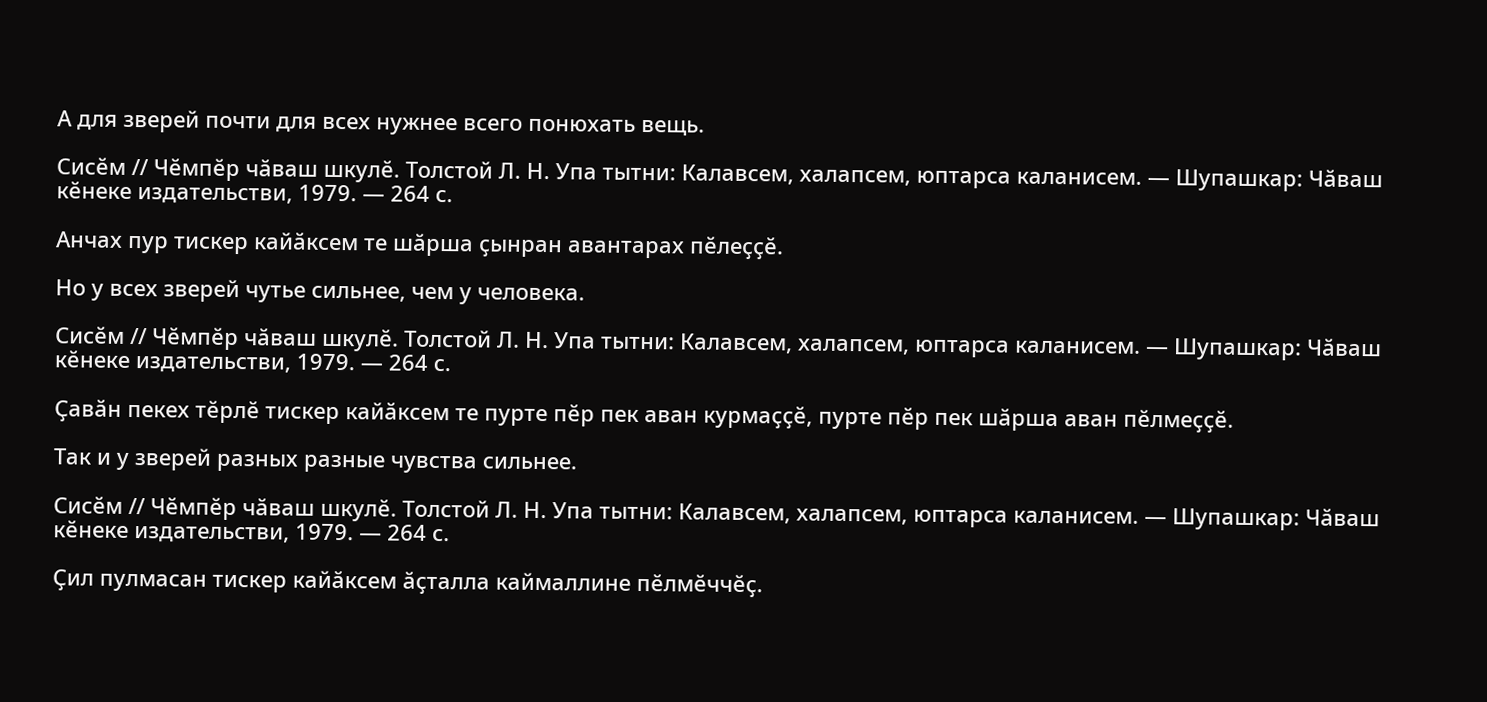А для зверей почти для всех нужнее всего понюхать вещь.

Сисӗм // Чӗмпӗр чӑваш шкулӗ. Толстой Л. Н. Упа тытни: Калавсем, халапсем, юптарса каланисем. — Шупашкар: Чӑваш кӗнеке издательстви, 1979. — 264 с.

Анчах пур тискер кайӑксем те шӑрша ҫынран авантарах пӗлеҫҫӗ.

Но у всех зверей чутье сильнее, чем у человека.

Сисӗм // Чӗмпӗр чӑваш шкулӗ. Толстой Л. Н. Упа тытни: Калавсем, халапсем, юптарса каланисем. — Шупашкар: Чӑваш кӗнеке издательстви, 1979. — 264 с.

Ҫавӑн пекех тӗрлӗ тискер кайӑксем те пурте пӗр пек аван курмаҫҫӗ, пурте пӗр пек шӑрша аван пӗлмеҫҫӗ.

Так и у зверей разных разные чувства сильнее.

Сисӗм // Чӗмпӗр чӑваш шкулӗ. Толстой Л. Н. Упа тытни: Калавсем, халапсем, юптарса каланисем. — Шупашкар: Чӑваш кӗнеке издательстви, 1979. — 264 с.

Ҫил пулмасан тискер кайӑксем ӑҫталла каймаллине пӗлмӗччӗҫ.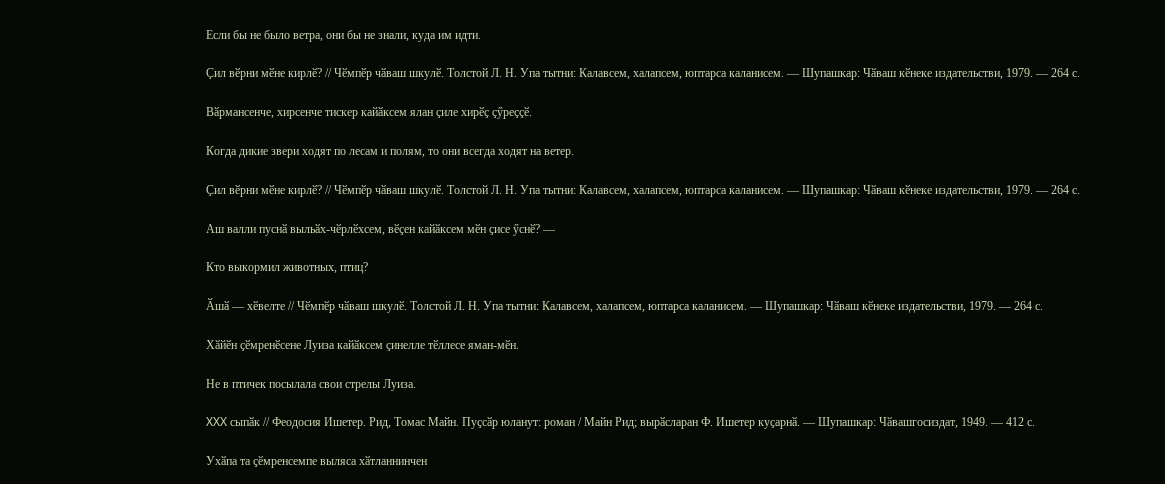Если бы не было ветра, они бы не знали, куда им идти.

Ҫил вӗрни мӗне кирлӗ? // Чӗмпӗр чӑваш шкулӗ. Толстой Л. Н. Упа тытни: Калавсем, халапсем, юптарса каланисем. — Шупашкар: Чӑваш кӗнеке издательстви, 1979. — 264 с.

Вӑрмансенче, хирсенче тискер кайӑксем ялан ҫиле хирӗҫ ҫӳреҫҫӗ.

Когда дикие звери ходят по лесам и полям, то они всегда ходят на ветер.

Ҫил вӗрни мӗне кирлӗ? // Чӗмпӗр чӑваш шкулӗ. Толстой Л. Н. Упа тытни: Калавсем, халапсем, юптарса каланисем. — Шупашкар: Чӑваш кӗнеке издательстви, 1979. — 264 с.

Аш валли пуснӑ выльӑх-чӗрлӗхсем, вӗҫен кайӑксем мӗн ҫисе ӳснӗ? —

Кто выкормил животных, птиц?

Ӑшӑ — хӗвелте // Чӗмпӗр чӑваш шкулӗ. Толстой Л. Н. Упа тытни: Калавсем, халапсем, юптарса каланисем. — Шупашкар: Чӑваш кӗнеке издательстви, 1979. — 264 с.

Хӑйӗн ҫӗмренӗсене Луиза кайӑксем ҫинелле тӗллесе яман-мӗн.

Не в птичек посылала свои стрелы Луиза.

XXX сыпӑк // Феодосия Ишетер. Рид, Томас Майн. Пуҫсӑр юланут: роман / Майн Рид; вырӑсларан Ф. Ишетер куҫарнӑ. — Шупашкар: Чӑвашгосиздат, 1949. — 412 с.

Ухӑпа та ҫӗмренсемпе выляса хӑтланнинчен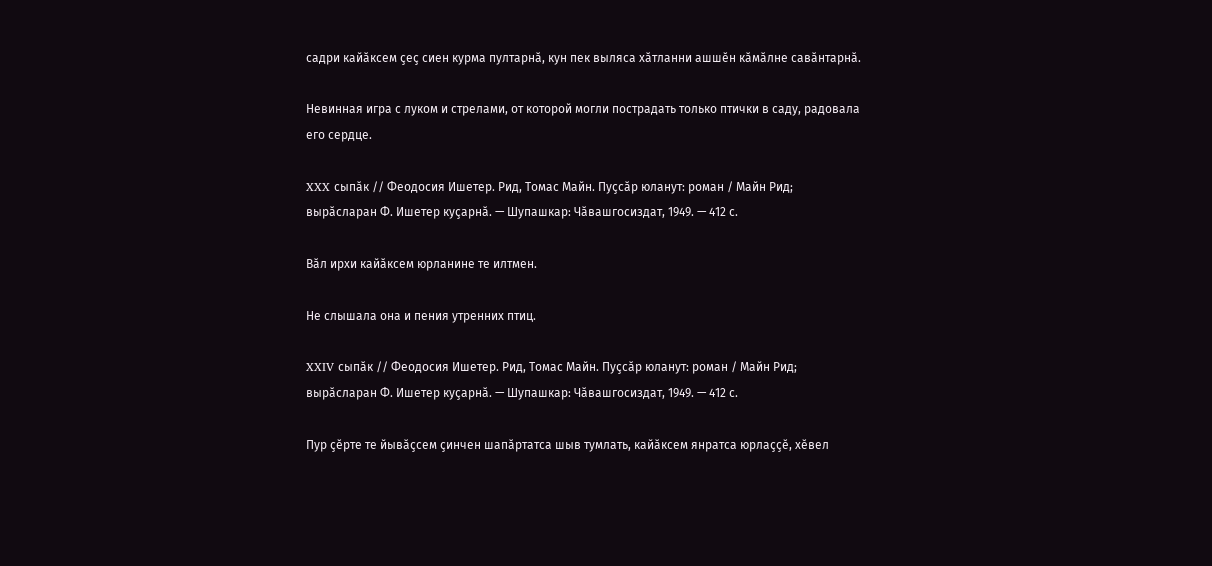садри кайӑксем ҫеҫ сиен курма пултарнӑ, кун пек выляса хӑтланни ашшӗн кӑмӑлне савӑнтарнӑ.

Невинная игра с луком и стрелами, от которой могли пострадать только птички в саду, радовала его сердце.

XXX сыпӑк // Феодосия Ишетер. Рид, Томас Майн. Пуҫсӑр юланут: роман / Майн Рид; вырӑсларан Ф. Ишетер куҫарнӑ. — Шупашкар: Чӑвашгосиздат, 1949. — 412 с.

Вӑл ирхи кайӑксем юрланине те илтмен.

Не слышала она и пения утренних птиц.

XXIV сыпӑк // Феодосия Ишетер. Рид, Томас Майн. Пуҫсӑр юланут: роман / Майн Рид; вырӑсларан Ф. Ишетер куҫарнӑ. — Шупашкар: Чӑвашгосиздат, 1949. — 412 с.

Пур ҫӗрте те йывӑҫсем ҫинчен шапӑртатса шыв тумлать, кайӑксем янратса юрлаҫҫӗ, хӗвел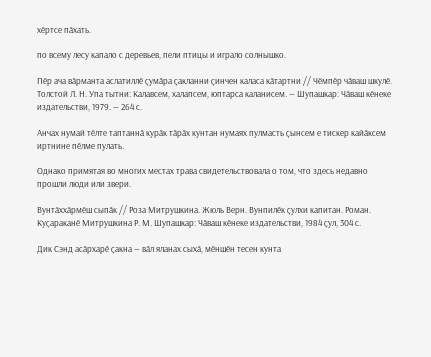хӗртсе пӑхать.

по всему лесу капало с деревьев, пели птицы и играло солнышко.

Пӗр ача вӑрманта аслатиллӗ ҫумӑра ҫакланни ҫинчен каласа кӑтартни // Чӗмпӗр чӑваш шкулӗ. Толстой Л. Н. Упа тытни: Калавсем, халапсем, юптарса каланисем. — Шупашкар: Чӑваш кӗнеке издательстви, 1979. — 264 с.

Анчах нумай тӗлте таптаннӑ курӑк тӑрӑх кунтан нумаях пулмасть ҫынсем е тискер кайӑксем иртнине пӗлме пулать.

Однако примятая во многих местах трава свидетельствовала о том, что здесь недавно прошли люди или звери.

Вунтӑххӑрмӗш сыпӑк // Роза Митрушкина. Жюль Верн. Вунпилӗк ҫулхи капитан. Роман. Куҫараканӗ Митрушкина Р. М. Шупашкар: Чӑваш кӗнеке издательстви, 1984 ҫул, 304 с.

Дик Сэнд асӑрхарӗ ҫакна — вӑл яланах сыхӑ, мӗншӗн тесен кунта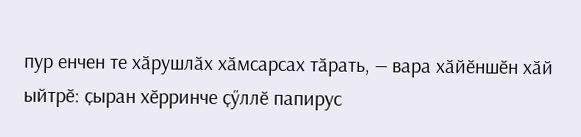пур енчен те хӑрушлӑх хӑмсарсах тӑрать, — вара хӑйӗншӗн хӑй ыйтрӗ: ҫыран хӗрринче ҫӳллӗ папирус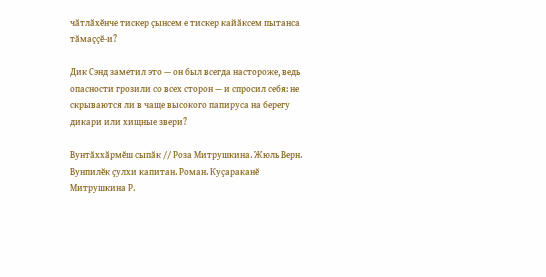чӑтлӑхӗнче тискер ҫынсем е тискер кайӑксем пытанса тӑмаҫҫӗ-и?

Дик Сэнд заметил это — он был всегда настороже, ведь опасности грозили со всех сторон — и спросил себя: не скрываются ли в чаще высокого папируса на берегу дикари или хищные звери?

Вунтӑххӑрмӗш сыпӑк // Роза Митрушкина. Жюль Верн. Вунпилӗк ҫулхи капитан. Роман. Куҫараканӗ Митрушкина Р.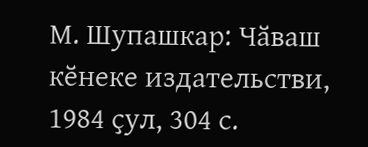М. Шупашкар: Чӑваш кӗнеке издательстви, 1984 ҫул, 304 с.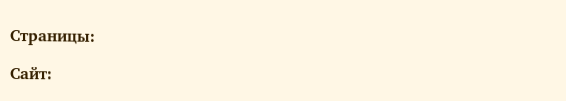Страницы:

Сайт: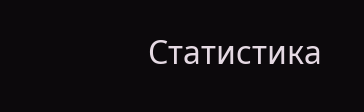Статистика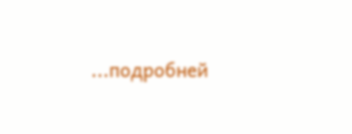...подробней